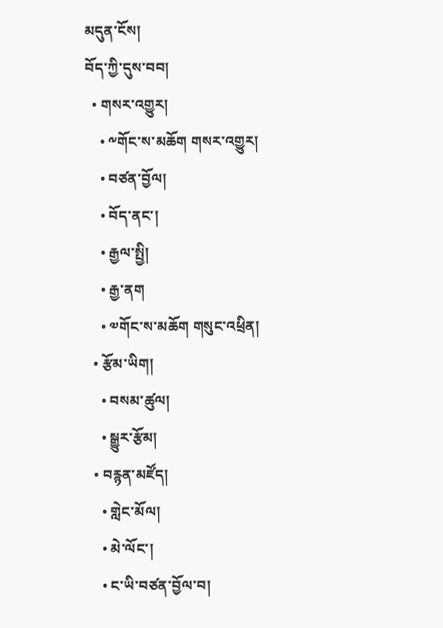མདུན་ངོས།
བོད་ཀྱི་དུས་བབ།
  • གསར་འགྱུར།
    • ༸གོང་ས་མཆོག གསར་འགྱུར།
    • བཙན་བྱོལ།
    • བོད་ནང་།
    • རྒྱལ་སྤྱི།
    • རྒྱ་ནག
    • ༧གོང་ས་མཆོག གསུང་འཕྲིན།
  • རྩོམ་ཡིག།
    • བསམ་ཚུལ།
    • སྒྱུར་རྩོམ།
  • བརྙན་མཛོད།
    • གླེང་མོལ།
    • མེ་ལོང་།
    • ང་ཡི་བཙན་བྱོལ་བ།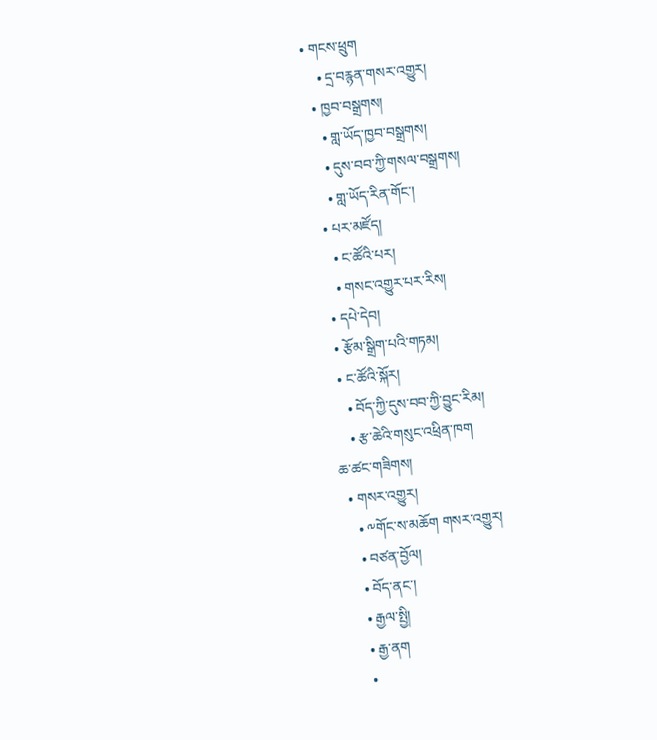• གངས་ཕྲུག
    • དྲ་བརྙན་གསར་འགྱུར།
  • ཁྱབ་བསྒྲགས།
    • གླ་ཡོད་ཁྱབ་བསྒྲགས།
    • དུས་བབ་ཀྱི་གསལ་བསྒྲགས།
    • གླ་ཡོད་རིན་གོང་།
  • པར་མཛོད།
    • ང་ཚོའི་པར།
    • གསང་འགྱུར་པར་རིས།
  • དཔེ་དེབ།
  • རྩོམ་སྒྲིག་པའི་གཏམ།
  • ང་ཚོའི་སྐོར།
    • བོད་ཀྱི་དུས་བབ་ཀྱི་བྱུང་རིམ།
    • རྩ་ཆེའི་གསུང་འཕྲིན་ཁག
ཆ་ཚང་གཟིགས།
  • གསར་འགྱུར།
    • ༸གོང་ས་མཆོག གསར་འགྱུར།
    • བཙན་བྱོལ།
    • བོད་ནང་།
    • རྒྱལ་སྤྱི།
    • རྒྱ་ནག
    •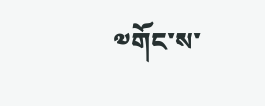༧གོང་ས་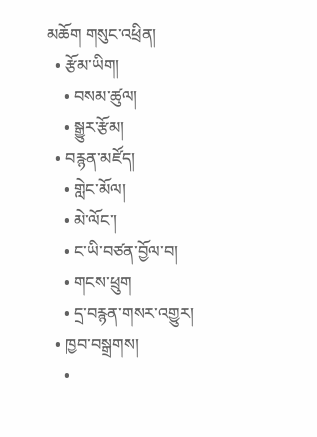མཆོག གསུང་འཕྲིན།
  • རྩོམ་ཡིག།
    • བསམ་ཚུལ།
    • སྒྱུར་རྩོམ།
  • བརྙན་མཛོད།
    • གླེང་མོལ།
    • མེ་ལོང་།
    • ང་ཡི་བཙན་བྱོལ་བ།
    • གངས་ཕྲུག
    • དྲ་བརྙན་གསར་འགྱུར།
  • ཁྱབ་བསྒྲགས།
    •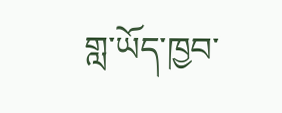གླ་ཡོད་ཁྱབ་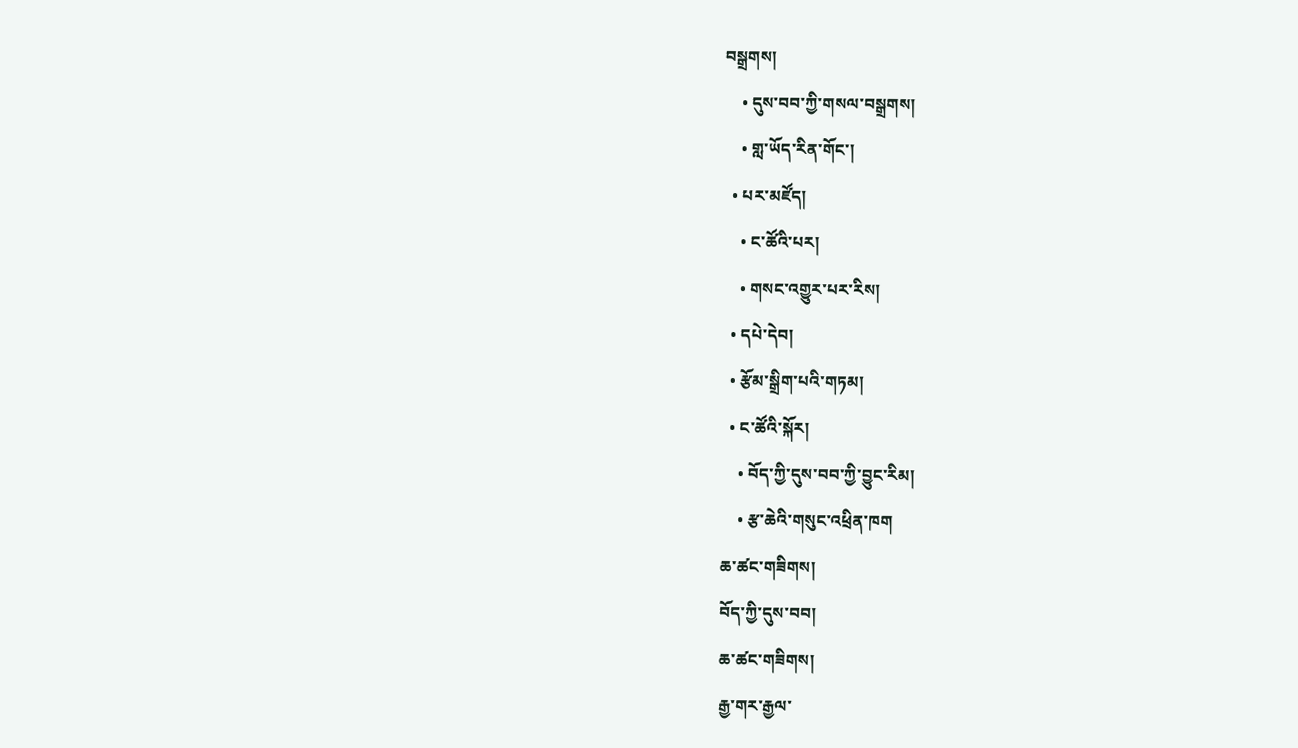བསྒྲགས།
    • དུས་བབ་ཀྱི་གསལ་བསྒྲགས།
    • གླ་ཡོད་རིན་གོང་།
  • པར་མཛོད།
    • ང་ཚོའི་པར།
    • གསང་འགྱུར་པར་རིས།
  • དཔེ་དེབ།
  • རྩོམ་སྒྲིག་པའི་གཏམ།
  • ང་ཚོའི་སྐོར།
    • བོད་ཀྱི་དུས་བབ་ཀྱི་བྱུང་རིམ།
    • རྩ་ཆེའི་གསུང་འཕྲིན་ཁག
ཆ་ཚང་གཟིགས།
བོད་ཀྱི་དུས་བབ།
ཆ་ཚང་གཟིགས།
རྒྱ་གར་རྒྱལ་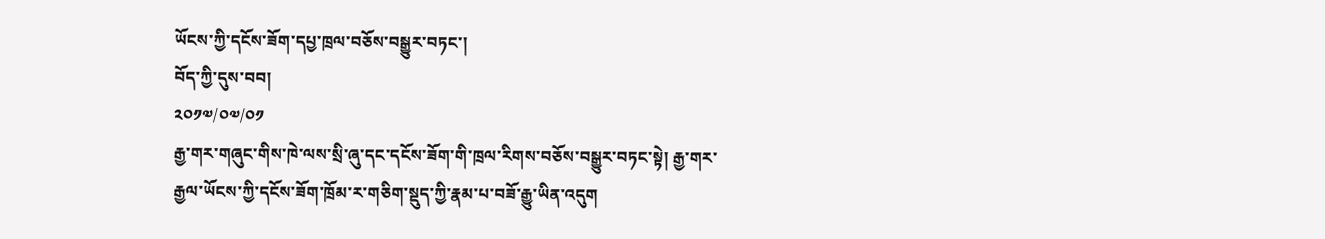ཡོངས་ཀྱི་དངོས་ཟོག་དཔྱ་ཁྲལ་བཅོས་བསྒྱུར་བཏང་།
བོད་ཀྱི་དུས་བབ།
༢༠༡༧/༠༧/༠༡
རྒྱ་གར་གཞུང་གིས་ཁེ་ལས་སྲི་ཞུ་དང་དངོས་ཟོག་གི་ཁྲལ་རིགས་བཅོས་བསྒྱུར་བཏང་སྟེ། རྒྱ་གར་རྒྱལ་ཡོངས་ཀྱི་དངོས་ཟོག་ཁྲོམ་ར་གཅིག་སྡུད་ཀྱི་རྣམ་པ་བཟོ་རྒྱུ་ཡིན་འདུག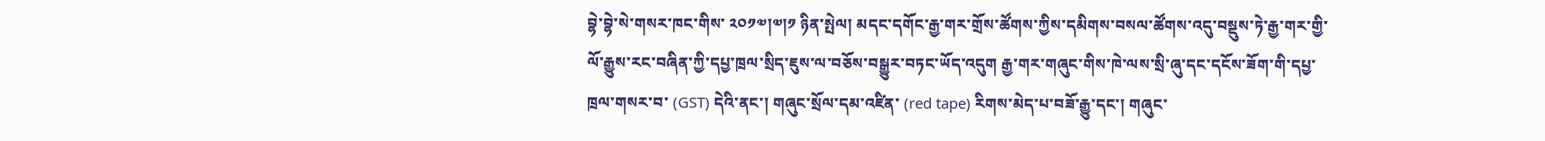བྷེ་བྷེ་སེ་གསར་ཁང་གིས་ ༢༠༡༧།༧།༡ ཉིན་སྤེལ། མདང་དགོང་རྒྱ་གར་གྲོས་ཚོགས་ཀྱིས་དམིགས་བསལ་ཚོགས་འདུ་བསྡུས་ཏེ་རྒྱ་གར་གྱི་ལོ་རྒྱུས་རང་བཞིན་ཀྱི་དཔྱ་ཁྲལ་སྲིད་ཇུས་ལ་བཅོས་བསྒྱུར་བཏང་ཡོད་འདུག རྒྱ་གར་གཞུང་གིས་ཁེ་ལས་སྲི་ཞུ་དང་དངོས་ཟོག་གི་དཔྱ་ཁྲལ་གསར་བ་ (GST) དེའི་ནང་། གཞུང་སྲོལ་དམ་འཛིན་ (red tape) རིགས་མེད་པ་བཟོ་རྒྱུ་དང་། གཞུང་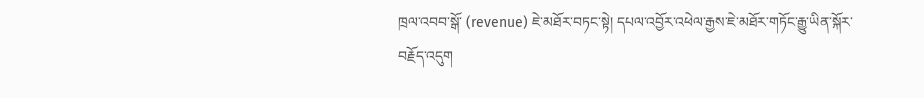ཁྲལ་འབབ་སྒོ་ (revenue) ཇེ་མཐོར་བཏང་སྟེ། དཔལ་འབྱོར་འཕེལ་རྒྱས་ཇེ་མཐོར་གཏོང་རྒྱུ་ཡིན་སྐོར་བརྗོད་འདུག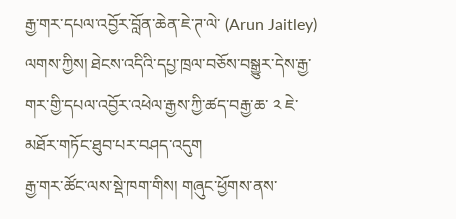རྒྱ་གར་དཔལ་འབྱོར་བློན་ཆེན་ཇེ་ཊ་ལེ་ (Arun Jaitley) ལགས་ཀྱིས། ཐེངས་འདིའི་དཔྱ་ཁྲལ་བཅོས་བསྒྱུར་དེས་རྒྱ་གར་གྱི་དཔལ་འབྱོར་འཕེལ་རྒྱས་ཀྱི་ཚད་བརྒྱ་ཆ་ ༢ ཇེ་མཐོར་གཏོང་ཐུབ་པར་བཤད་འདུག
རྒྱ་གར་ཚོང་ལས་སྡེ་ཁག་གིས། གཞུང་ཕྱོགས་ནས་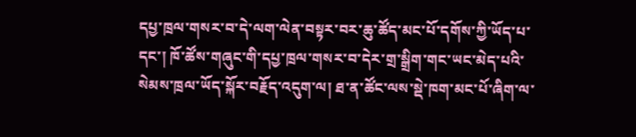དཔྱ་ཁྲལ་གསར་བ་དེ་ལག་ལེན་བསྟར་བར་ཆུ་ཚོད་མང་པོ་དགོས་ཀྱི་ཡོད་པ་དང་། ཁོ་ཚོས་གཞུང་གི་དཔྱ་ཁྲལ་གསར་བ་དེར་གྲ་སྒྲིག་གང་ཡང་མེད་པའི་སེམས་ཁྲལ་ཡོད་སྐོར་བརྗོད་འདུག་ལ། ཐ་ན་ཚོང་ལས་སྡེ་ཁག་མང་པོ་ཞིག་ལ་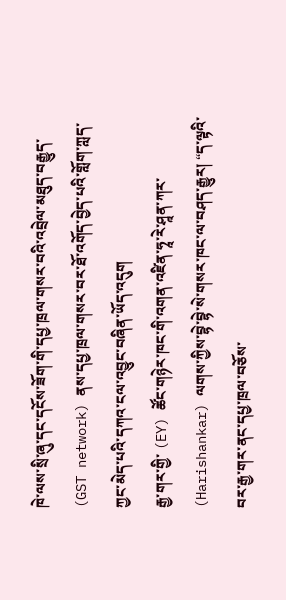ཁེ་ལས་སྲི་ཞུ་དང་དངོས་ཟོག་གི་དཔྱ་ཁྲལ་གསར་བའི་འབྲེལ་མཐུད་བརྒྱུད་ (GST network) ནས་དཔྱ་ཁྲལ་གསར་བར་ཐོ་འགོད་བྱེད་པའི་གློག་ཀླད་ཀྱང་མེད་པའི་དཀའ་ངལ་འབྱུང་བཞིན་ཡོད་འདུག
རྒྱ་གར་གྱི་ (EY) ཚོང་གཉེར་ཁང་གི་འགན་འཛིན་ཧཱ་རེ་ཤཱན་ཀར་ (Harishankar) ལགས་ཀྱིས་བྷེ་བྷེ་སེ་གསར་ཁང་ལ་བཤད་རྒྱུར། “ད་ལྟའི་བར་རྒྱ་གར་ནང་དཔྱ་ཁྲལ་བཅོས་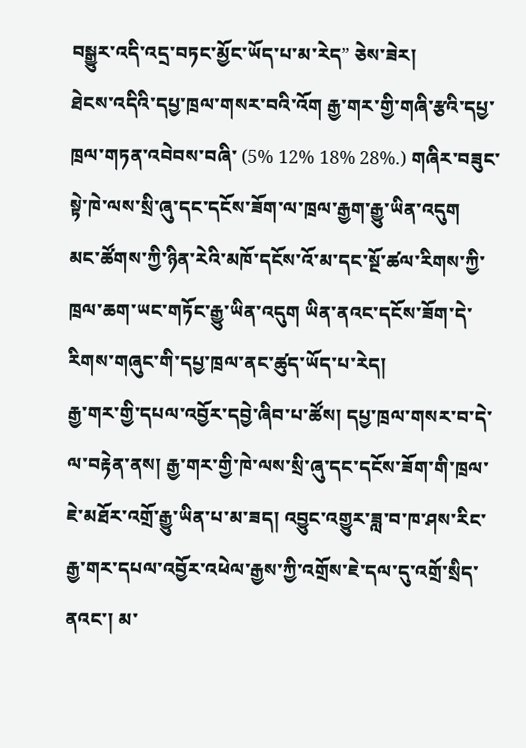བསྒྱུར་འདི་འདྲ་བཏང་མྱོང་ཡོད་པ་མ་རེད” ཅེས་ཟེར།
ཐེངས་འདིའི་དཔྱ་ཁྲལ་གསར་བའི་འོག རྒྱ་གར་གྱི་གཞི་རྩའི་དཔྱ་ཁྲལ་གཏན་འབེབས་བཞི་ (5% 12% 18% 28%.) གཞིར་བཟུང་སྟེ་ཁེ་ལས་སྲི་ཞུ་དང་དངོས་ཟོག་ལ་ཁྲལ་རྒྱག་རྒྱུ་ཡིན་འདུག
མང་ཚོགས་ཀྱི་ཉིན་རེའི་མཁོ་དངོས་འོ་མ་དང་སྔོ་ཚལ་རིགས་ཀྱི་ཁྲལ་ཆག་ཡང་གཏོང་རྒྱུ་ཡིན་འདུག ཡིན་ནའང་དངོས་ཟོག་དེ་རིགས་གཞུང་གི་དཔྱ་ཁྲལ་ནང་ཚུད་ཡོད་པ་རེད།
རྒྱ་གར་གྱི་དཔལ་འབྱོར་དབྱེ་ཞིབ་པ་ཚོས། དཔྱ་ཁྲལ་གསར་བ་དེ་ལ་བརྟེན་ནས། རྒྱ་གར་གྱི་ཁེ་ལས་སྲི་ཞུ་དང་དངོས་ཟོག་གི་ཁྲལ་ཇེ་མཐོར་འགྲོ་རྒྱུ་ཡིན་པ་མ་ཟད། འབྱུང་འགྱུར་ཟླ་བ་ཁ་ཤས་རིང་རྒྱ་གར་དཔལ་འབྱོར་འཕེལ་རྒྱས་ཀྱི་འགྲོས་ཇེ་དལ་དུ་འགྲོ་སྲིད་ནའང་། མ་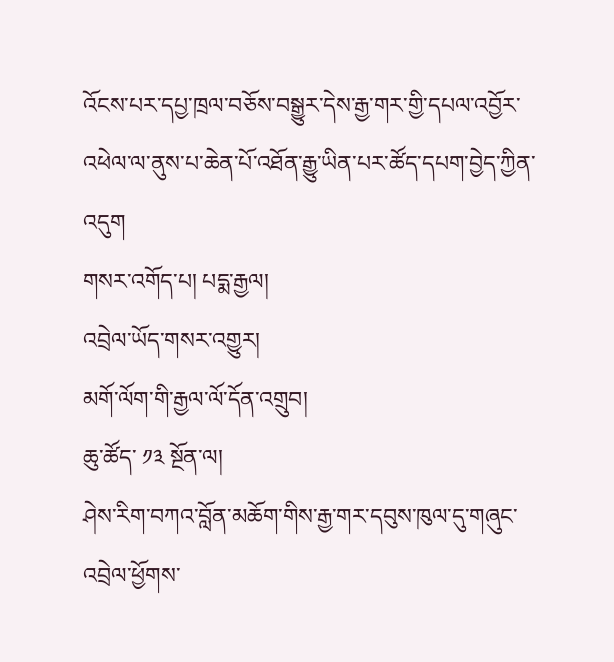འོངས་པར་དཔྱ་ཁྲལ་བཅོས་བསྒྱུར་དེས་རྒྱ་གར་གྱི་དཔལ་འབྱོར་འཕེལ་ལ་ནུས་པ་ཆེན་པོ་འཐོན་རྒྱུ་ཡིན་པར་ཚོད་དཔག་བྱེད་ཀྱིན་འདུག
གསར་འགོད་པ། པདྨ་རྒྱལ།
འབྲེལ་ཡོད་གསར་འགྱུར།
མགོ་ལོག་གི་རྒྱལ་ལོ་དོན་འགྲུབ།
ཆུ་ཚོད་ ༡༣ སྔོན་ལ།
ཤེས་རིག་བཀའ་བློན་མཆོག་གིས་རྒྱ་གར་དབུས་ཁུལ་དུ་གཞུང་འབྲེལ་ཕྱོགས་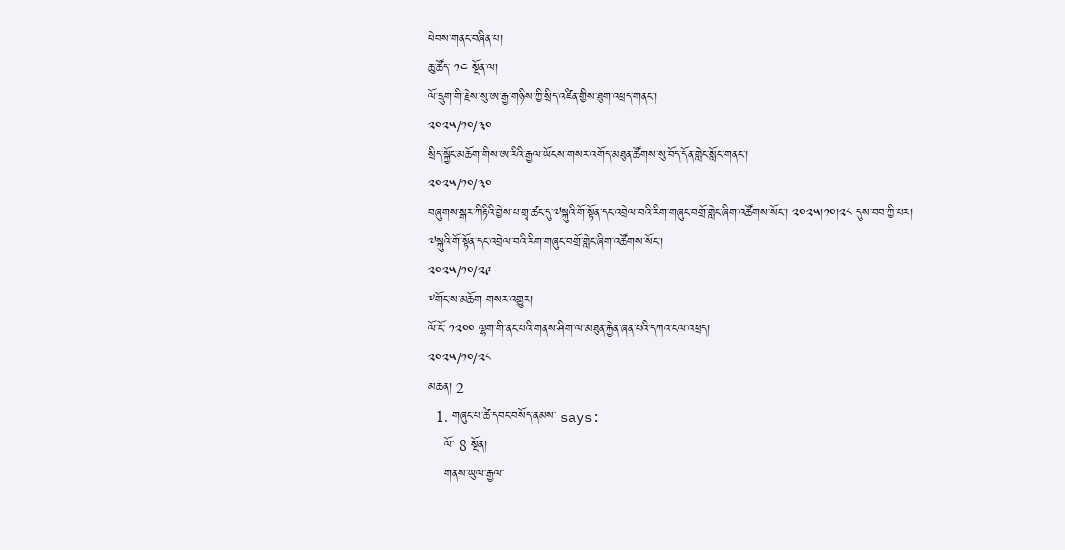ཕེབས་གནང་བཞིན་པ།
ཆུ་ཚོད་ ༡༤ སྔོན་ལ།
ལོ་དྲུག་གི་རྗེས་སུ་ཨ་རྒྱ་གཉིས་ཀྱི་སྲིད་འཛིན་གྱིས་ཐུག་འཕྲད་གནང་།
༢༠༢༥/༡༠/༣༠
སྲིད་སྐྱོང་མཆོག་གིས་ཨ་རིའི་རྒྱལ་ཡོངས་གསར་འགོད་མཐུན་ཚོགས་སུ་བོད་དོན་གླེང་སློང་གནང་།
༢༠༢༥/༡༠/༣༠
བཞུགས་སྒར་ཀིརྟིའི་བྱེས་པ་གྲྭ་ཚང་དུ་༧སྐུའི་གོ་སྟོན་དང་འབྲེལ་བའི་རིག་གཞུང་བགྲོ་གླེང་ཞིག་འཚོགས་སོང་། ༢༠༢༥།༡༠།༢༨ དུས་བབ་ཀྱི་པར།
༧སྐུའི་གོ་སྟོན་དང་འབྲེལ་བའི་རིག་གཞུང་བགྲོ་གླེང་ཞིག་འཚོགས་སོང་།
༢༠༢༥/༡༠/༢༩
༸གོང་ས་མཆོག གསར་འགྱུར།
ལོ་ངོ་ ༡༢༠༠ ལྷག་གི་ནང་པའི་གནས་ཤིག་ལ་མཐུན་རྐྱེན་ཞན་པའི་དཀའ་ངལ་འཕྲད།
༢༠༢༥/༡༠/༢༨
མཆན། 2
  1. གཞུང་པ་ཚེ་དབང་བསོད་ནམས་ says:
    ལོ་ 8 སྔོན།
    གནས་ཡུལ་རྒྱལ་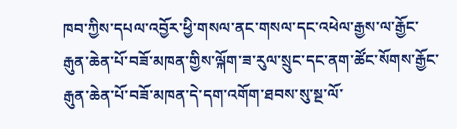ཁབ་ཀྱིས་དཔལ་འབྱོར་ཕྱི་གསལ་ནང་གསལ་དང་འཕེལ་རྒྱས་ལ་རྒྱོང་རྒུན་ཆེན་པོ་བཟོ་མཁན་གྱིས་ལྐོག་ཟ་རུལ་སྲུང་དང་ནག་ཚོང་སོགས་རྒྱོང་རྒུན་ཆེན་པོ་བཟོ་མཁན་དེ་དག་འགོག་ཐབས་སུ་སྔ་ལོ་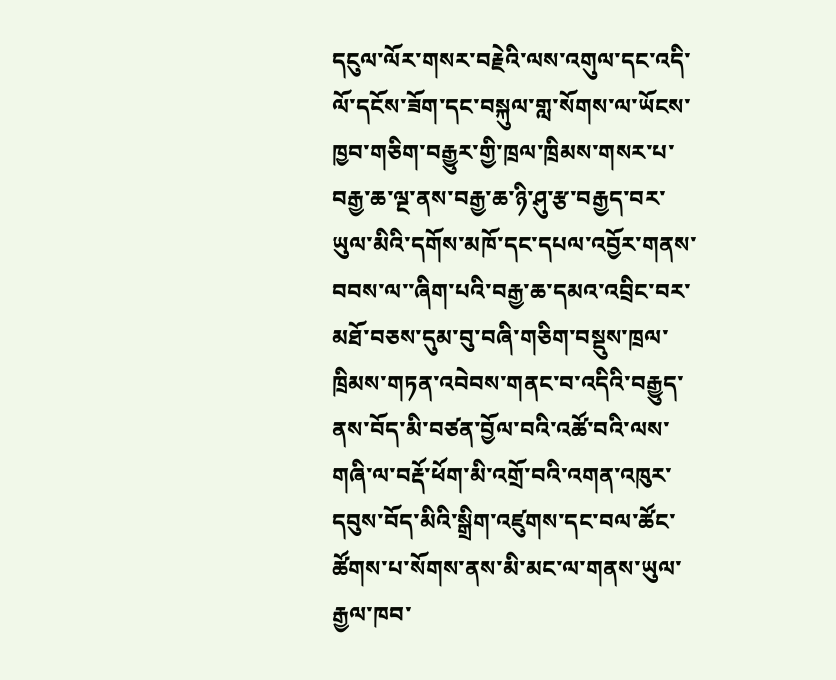དངུལ་ལོར་གསར་བརྗེའི་ལས་འགུལ་དང་འདི་ལོ་དངོས་ཟོག་དང་བསྐུལ་གླ་སོགས་ལ་ཡོངས་ཁྱབ་གཅིག་བརྒྱུར་གྱི་ཁྲལ་ཁྲིམས་གསར་པ་བརྒྱ་ཆ་ལྔ་ནས་བརྒྱ་ཆ་ཉི་ཤུ་རྩ་བརྒྱད་བར་ཡུལ་མིའི་དགོས་མཁོ་དང་དཔལ་འབྱོར་གནས་བབས་ལ་་ཞིག་པའི་བརྒྱ་ཆ་དམའ་འབྲིང་བར་མཐོ་བཅས་དུམ་བུ་བཞི་གཅིག་བསྡུས་ཁྲལ་ཁྲིམས་གཏན་འབེབས་གནང་བ་འདིའི་བརྒྱུད་ནས་བོད་མི་བཙན་བྱོལ་བའི་འཚོ་བའི་ལས་གཞི་ལ་བརྡོ་ཕོག་མི་འགྲོ་བའི་འགན་འཁུར་དབུས་བོད་མིའི་སྒྲིག་འཛུགས་དང་བལ་ཚོང་ཚོགས་པ་སོགས་ནས་མི་མང་ལ་གནས་ཡུལ་རྒྱལ་ཁབ་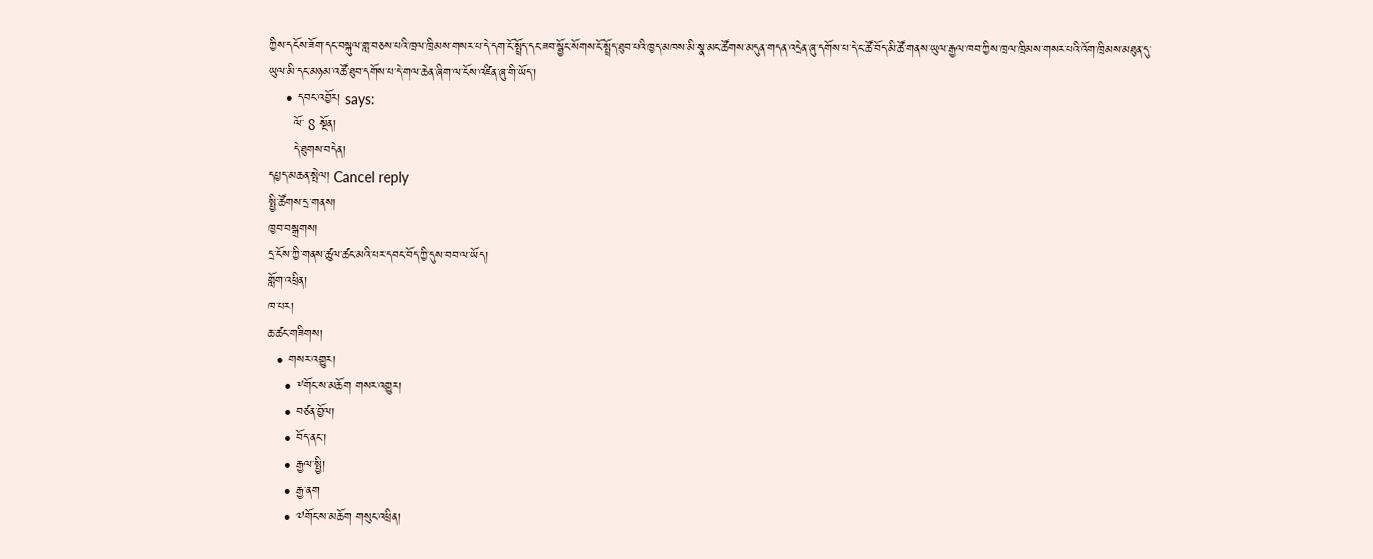ཀྱིས་དངོས་ཟོག་དང་བསྐུལ་གླ་བཅས་པའི་ཁྲལ་ཁྲིམས་གསར་པ་དེ་དག་ངོ་སྤྲོད་དང་ཟབ་སྦྱོང་སོགས་ངོ་སྤྲོད་ཐུབ་པའི་ཁྱད་མཁས་མི་སྣ་མང་ཚོགས་མདུན་གདན་འདྲེན་ཞུ་དགོས་པ་དེ་ང་ཚོ་བོད་མི་ཚོ་གནས་ཡུལ་རྒྱལ་ཁབ་ཀྱིས་ཁྲལ་ཁྲིམས་གསར་པའི་འོག་ཁྲིམས་མཐུན་དུ་ཡུལ་མི་དང་མཉམ་འཚོ་ཐུབ་དགོས་པ་དེ་གལ་ཆེན་ཞིག་ལ་ངོས་འཛིན་ཞུ་གི་ཡོད་།
    • དབང་འབྱོར། says:
      ལོ་ 8 སྔོན།
      དེ་ཐུགས་བདེན།
དཔྱད་མཆན་སྤེལ། Cancel reply
སྤྱི་ཚོགས་དྲ་གནས།
ཁྱབ་བསྒྲགས།
དྲ་ངོས་ཀྱི་གནས་ཚུལ་ཚང་མའི་པར་དབང་བོད་ཀྱི་དུས་བབ་ལ་ཡོད།
གློག་འཕྲིན།
ཁ་པར།
ཆ་ཚང་གཟིགས།
  • གསར་འགྱུར།
    • ༸གོང་ས་མཆོག གསར་འགྱུར།
    • བཙན་བྱོལ།
    • བོད་ནང་།
    • རྒྱལ་སྤྱི།
    • རྒྱ་ནག
    • ༧གོང་ས་མཆོག གསུང་འཕྲིན།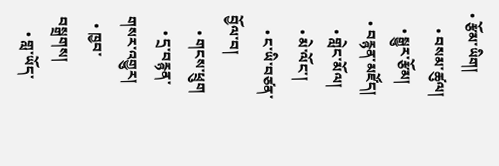• རྩོམ་ཡིག།
    • བསམ་ཚུལ།
    • སྒྱུར་རྩོམ།
  • བརྙན་མཛོད།
    • གླེང་མོལ།
    • མེ་ལོང་།
    • ང་ཡི་བཙན་བྱོལ་བ།
    • གངས་ཕྲུག
    • དྲ་བརྙན་གསར་འགྱུར།
  • ཁྱབ་བསྒྲགས།
    • གླ་ཡོད་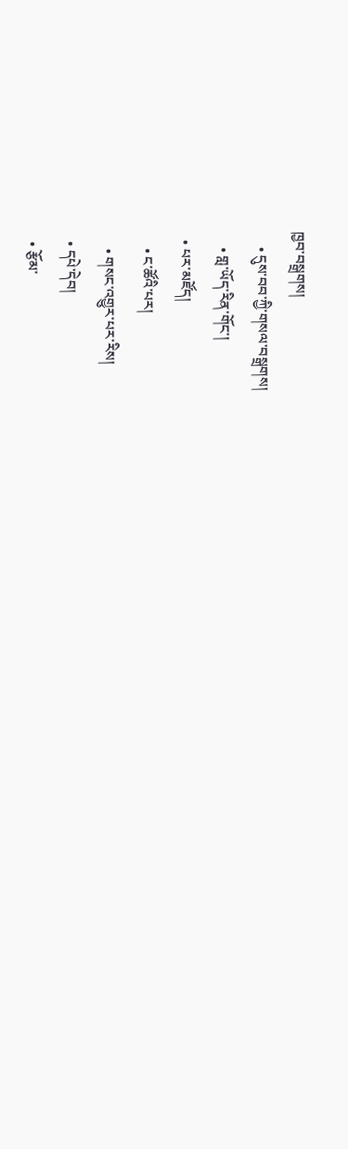ཁྱབ་བསྒྲགས།
    • དུས་བབ་ཀྱི་གསལ་བསྒྲགས།
    • གླ་ཡོད་རིན་གོང་།
  • པར་མཛོད།
    • ང་ཚོའི་པར།
    • གསང་འགྱུར་པར་རིས།
  • དཔེ་དེབ།
  • རྩོམ་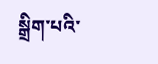སྒྲིག་པའི་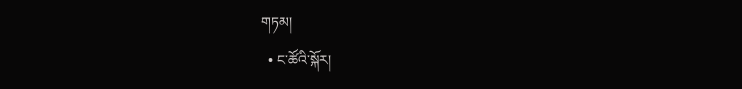གཏམ།
  • ང་ཚོའི་སྐོར།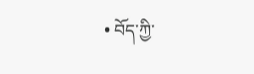• བོད་ཀྱི་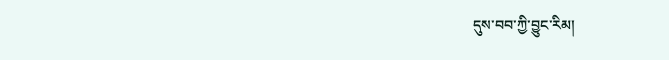དུས་བབ་ཀྱི་བྱུང་རིམ།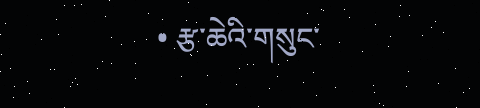• རྩ་ཆེའི་གསུང་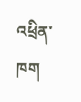འཕྲིན་ཁག